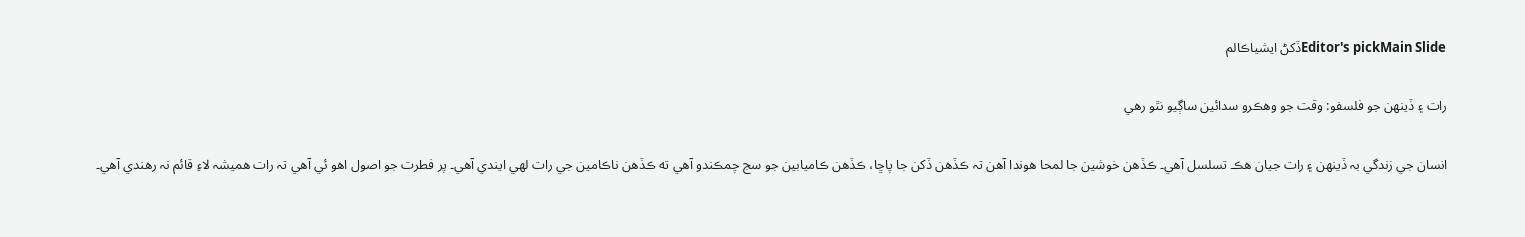Editor's pickMain Slideڏکڻ ايشياڪالم

رات ۽ ڏينهن جو فلسفو: وقت جو وهڪرو سدائين ساڳيو نٿو رهي

انسان جي زندگي بہ ڏينهن ۽ رات جيان هڪ تسلسل آهي۔ ڪڏهن خوشين جا لمحا هوندا آهن تہ ڪڏهن ڏکن جا پاڇا، ڪڏهن ڪاميابين جو سج چمڪندو آهي ته ڪڏهن ناڪامين جي رات لهي ايندي آهي۔ پر فطرت جو اصول اهو ئي آهي تہ رات هميشہ لاءِ قائم نہ رهندي آهي۔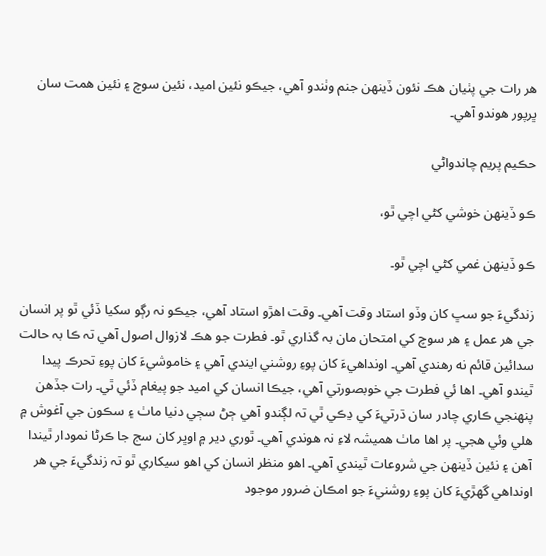هر رات جي پٺيان هڪ نئون ڏينهن جنم وٺندو آهي، جيڪو نئين اميد، نئين سوچ ۽ نئين همت سان ڀرپور هوندو آهي۔

حڪيم پريم چاندواڻي

ڪو ڏينهن خوشي کڻي اچي ٿو،

ڪو ڏينهن غمي کڻي اچي ٿو۔

زندگيءَ جو سڀ کان وڏو استاد وقت آهي۔ وقت اهڙو استاد آهي، جيڪو نہ رڳو سکيا ڏئي ٿو پر انسان جي هر عمل ۽ هر سوچ کي امتحان مان بہ گذاري ٿو۔ فطرت جو هڪ لازوال اصول آهي تہ ڪا بہ حالت سدائين قائم نه رهندي آهي۔ اونداهيءَ کان پوءِ روشني ايندي آهي ۽ خاموشيءَ کان پوءِ تحرڪ پيدا ٿيندو آهي۔ اها ئي فطرت جي خوبصورتي آهي، جيڪا انسان کي اميد جو پيغام ڏئي ٿي۔ رات جڏهن پنهنجي ڪاري چادر سان ڌرتيءَ کي ڍڪي ٿي تہ لڳندو آهي ڄڻ سڄي دنيا ماٺ ۽ سڪون جي آغوش ۾ هلي وئي هجي۔ پر اها ماٺ هميشہ لاءِ نہ هوندي آهي۔ ٿوري دير ۾ اوڀر کان سج جا ڪرڻا نمودار ٿيندا آهن ۽ نئين ڏينهن جي شروعات ٿيندي آهي۔ اهو منظر انسان کي اهو سيکاري ٿو تہ زندگيءَ جي هر اونداهي گهڙيءَ کان پوءِ روشنيءَ جو امڪان ضرور موجود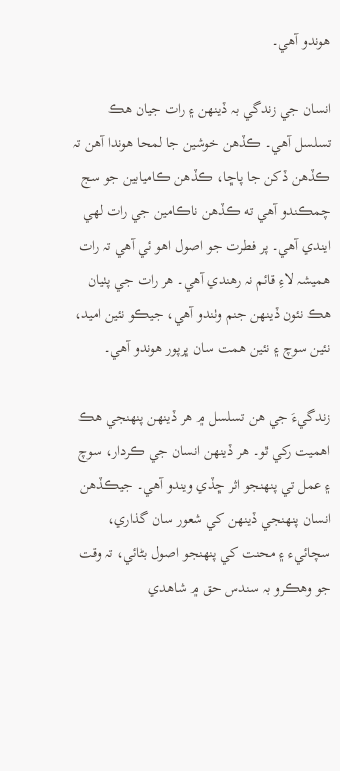هوندو آهي۔

انسان جي زندگي بہ ڏينهن ۽ رات جيان هڪ تسلسل آهي۔ ڪڏهن خوشين جا لمحا هوندا آهن تہ ڪڏهن ڏکن جا پاڇا، ڪڏهن ڪاميابين جو سج چمڪندو آهي ته ڪڏهن ناڪامين جي رات لهي ايندي آهي۔ پر فطرت جو اصول اهو ئي آهي تہ رات هميشہ لاءِ قائم نہ رهندي آهي۔ هر رات جي پٺيان هڪ نئون ڏينهن جنم وٺندو آهي، جيڪو نئين اميد، نئين سوچ ۽ نئين همت سان ڀرپور هوندو آهي۔

زندگيءَ جي هن تسلسل ۾ هر ڏينهن پنهنجي هڪ اهميت رکي ٿو۔ هر ڏينهن انسان جي ڪردار، سوچ ۽ عمل تي پنهنجو اثر ڇڏي ويندو آهي۔ جيڪڏهن انسان پنهنجي ڏينهن کي شعور سان گذاري، سچائيء ۽ محنت کي پنهنجو اصول بڻائي، تہ وقت جو وهڪرو بہ سندس حق ۾ شاهدي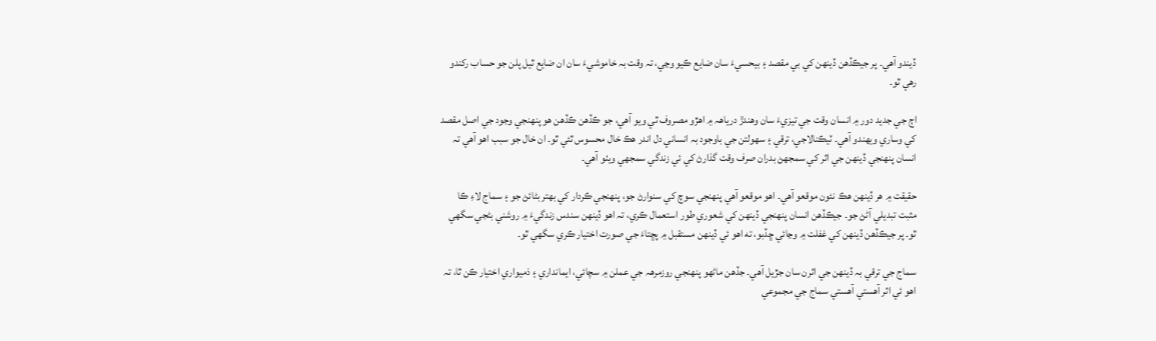ڏيندو آهي۔ پر جيڪڏهن ڏينهن کي بي مقصد ۽ بيحسيءَ سان ضايع ڪيو وڃي، تہ وقت بہ خاموشيءَ سان ان ضايع ٿيل پلن جو حساب رکندو رهي ٿو۔

اڄ جي جديد دور ۾ انسان وقت جي تيزيءَ سان وهندڙ درياهہ ۾ اهڙو مصروف ٿي ويو آهي، جو ڪڏهن ڪڏهن هو پنهنجي وجود جي اصل مقصد کي وساري ويهندو آهي۔ ٽيڪنالاجي، ترقي ۽ سهولتن جي باوجود بہ انساني دل اندر هڪ خال محسوس ٿئي ٿو۔ ان خال جو سبب اهو آهي تہ انسان پنهنجي ڏينهن جي اثر کي سمجهڻ بدران صرف وقت گذارڻ کي ئي زندگي سمجهي ويٺو آهي۔

حقيقت ۾ هر ڏينهن هڪ نئون موقعو آهي۔ اهو موقعو آهي پنهنجي سوچ کي سنوارڻ جو، پنهنجي ڪردار کي بهتر بڻائڻ جو ۽ سماج لاءِ ڪا مثبت تبديلي آڻڻ جو۔ جيڪڏهن انسان پنهنجي ڏينهن کي شعوري طور استعمال ڪري، تہ اهو ڏينهن سندس زندگيءَ ۾ روشني بڻجي سگهي ٿو۔ پر جيڪڏهن ڏينهن کي غفلت ۾ وڃائي ڇڏبو، ته اهو ئي ڏينهن مستقبل ۾ پڇتاءَ جي صورت اختيار ڪري سگهي ٿو۔

سماج جي ترقي بہ ڏينهن جي اثرن سان جڙيل آهي۔ جڏهن ماڻهو پنهنجي روزمرهہ جي عملن ۾ سچائي، ايمانداري ۽ ذميواري اختيار ڪن ٿا، تہ اهو ئي اثر آهستي آهستي سماج جي مجموعي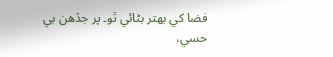فضا کي بهتر بڻائي ٿو۔ پر جڏهن بي حسي،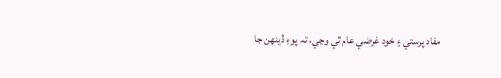مفاد پرستي ۽ خود غرضي عام ٿي وڃي، تہ پوءِ ڏينهن جا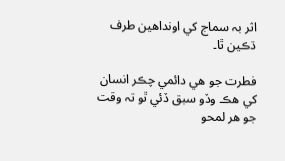اثر بہ سماج کي اونداهين طرف ڌڪين ٿا۔

فطرت جو هي دائمي چڪر انسان کي هڪ وڏو سبق ڏئي ٿو تہ وقت جو هر لمحو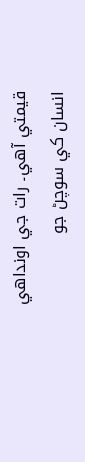قيمتي آهي۔ رات جي اونداهي انسان کي سوچڻ جو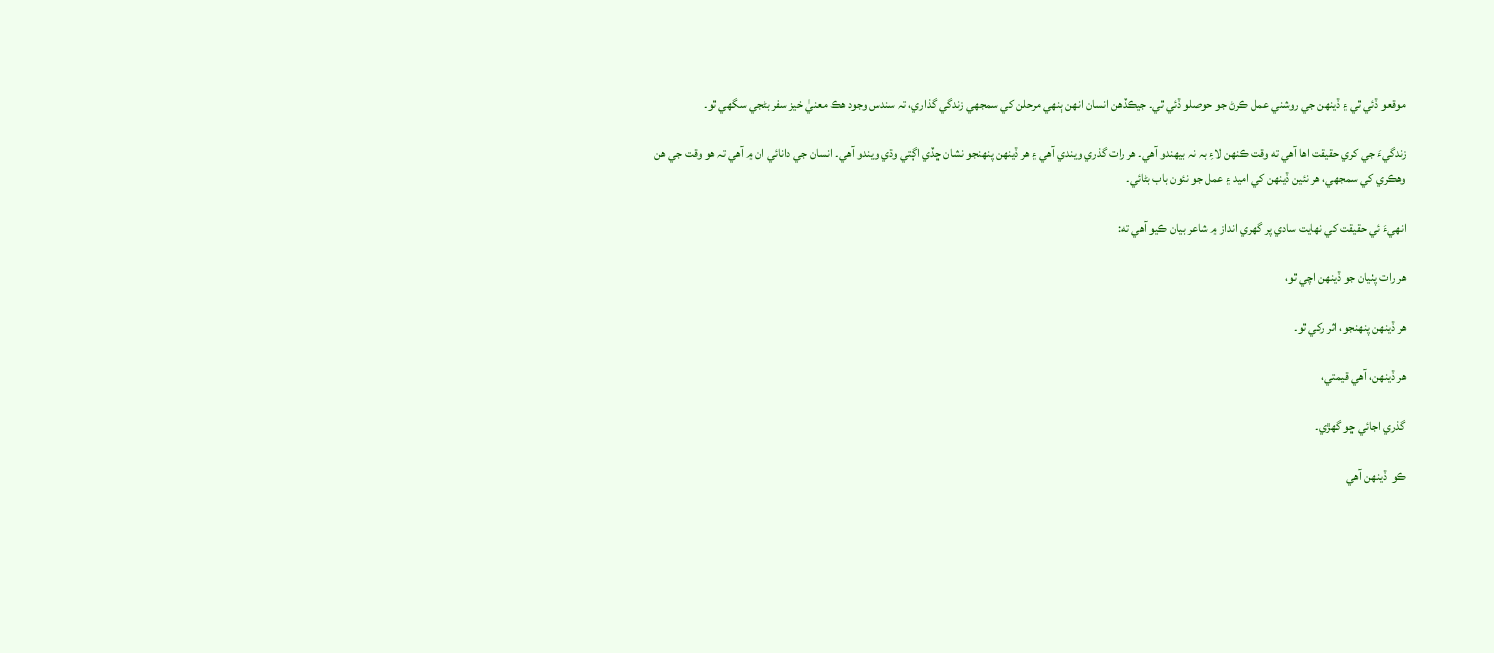موقعو ڏئي ٿي ۽ ڏينهن جي روشني عمل ڪرڻ جو حوصلو ڏئي ٿي۔ جيڪڏهن انسان انهن ٻنهي مرحلن کي سمجهي زندگي گذاري، تہ سندس وجود هڪ معنيٰ خيز سفر بڻجي سگهي ٿو۔

زندگيءَ جي کري حقيقت اها آهي ته وقت ڪنهن لاءِ بہ نہ بيهندو آهي۔ هر رات گذري ويندي آهي ۽ هر ڏينهن پنهنجو نشان ڇڏي اڳتي وڌي ويندو آهي۔ انسان جي دانائي ان ۾ آهي تہ هو وقت جي هن وهڪري کي سمجهي، هر نئين ڏينهن کي اميد ۽ عمل جو نئون باب بڻائي۔

انهيءَ ئي حقيقت کي نهايت سادي پر گهري انداز ۾ شاعر بيان ڪيو آهي ته:

هر رات پٺيان جو ڏينهن اچي ٿو،

هر ڏينهن پنهنجو، اثر رکي ٿو۔

هر ڏينهن، آهي قيمتي،

گذري اجائي ڇو گهڙي۔

ڪو  ڏينهن آھي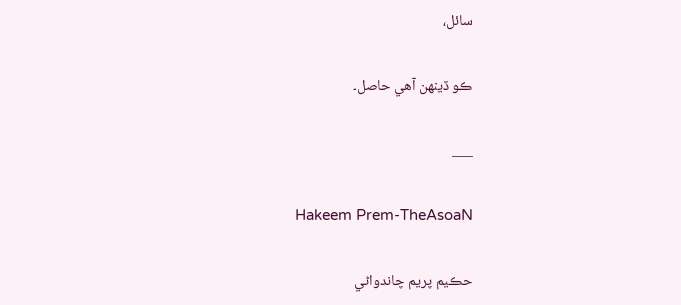سائل،

ڪو ڏينهن آھي حاصل۔

___

Hakeem Prem-TheAsoaN

حڪيم پريم چاندواڻي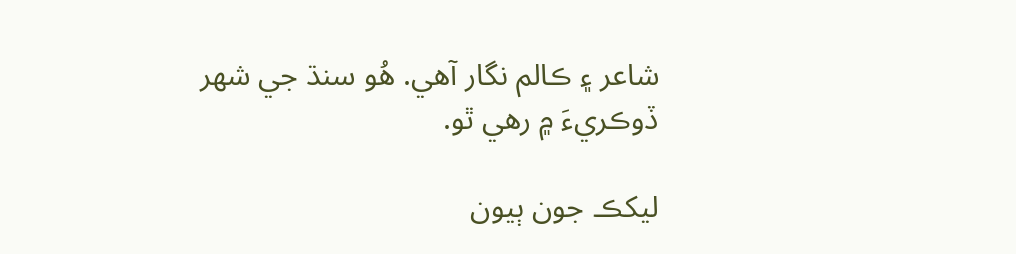شاعر ۽ ڪالم نگار آھي. ھُو سنڌ جي شھر ڏوڪريءَ ۾ رھي ٿو.

ليکڪ جون ٻيون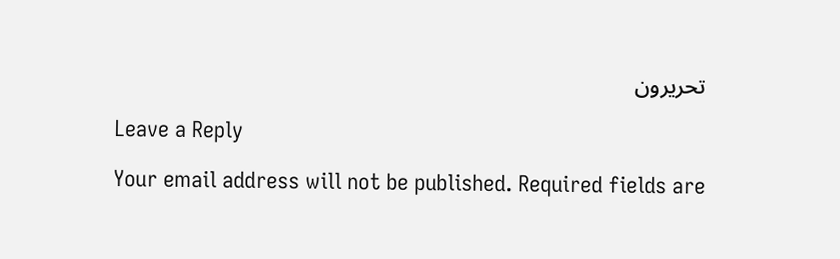تحريرون

Leave a Reply

Your email address will not be published. Required fields are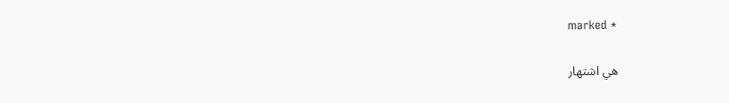marked *

هي اشتهار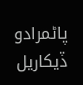پاڻمرادو ڏيکاريل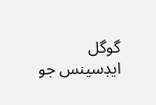گوگل ايڊسينس جو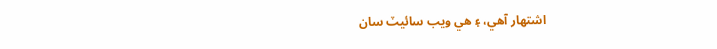اشتهار آهي، ۽ هي ويب سائيٽ سان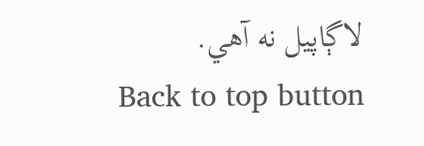لاڳاپيل نه آهي.
Back to top button